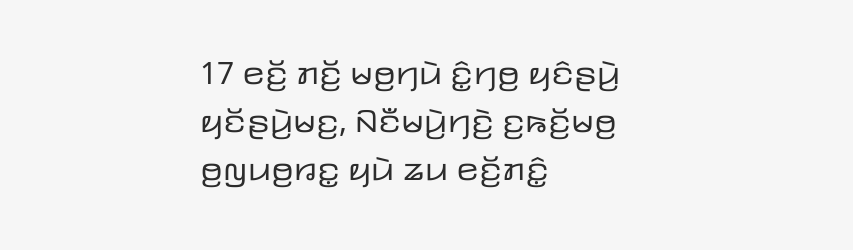17 ꤕꤢꤩ꤬ ꤊꤢꤩ꤬ ꤗꤥ꤬ꤚꤣꤧ ꤢꤨ꤭ꤚꤥ꤬ ꤟꤢꤨꤔꤣꤧ꤬ ꤟꤢꤩꤔꤣꤧ꤬ꤗꤢ꤬, ꤡꤢꤪꤗꤣꤧ꤬ꤚꤢꤧ꤬ ꤢ꤬ꤒꤢꤩ꤬ꤗꤥ꤬ ꤥ꤬ꤜꤣꤥ꤬ꤙꤢ꤭ ꤟꤣꤧ ꤘꤣ ꤕꤢꤩ꤬ꤊꤢꤨ꤭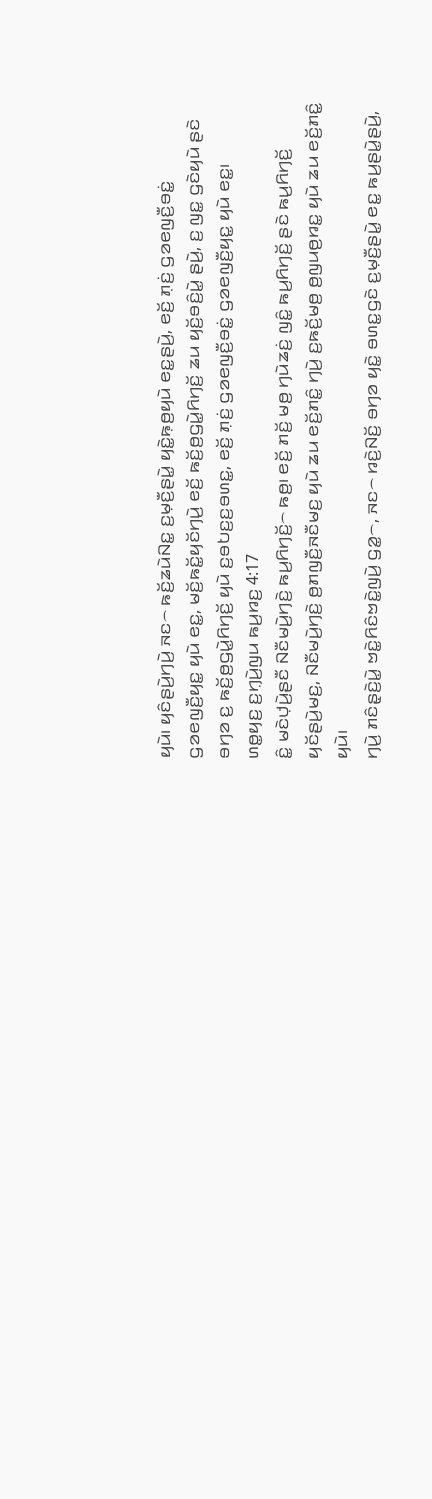ꤟꤣꤧ꤯ ꤟꤢꤨꤔꤣꤧ꤬ꤚꤣꤧ꤬ ꤏꤢ꤮ ꤒꤢꤩ꤬ꤘꤣꤧꤡꤢ꤭ ꤢ꤬ꤗ꤫ꤢꤪ꤬ꤔꤣꤧ꤭ ꤟꤢꤧ꤭ꤒ꤫ꤥ꤬ꤟꤣꤧ ꤕꤢ꤭ꤔꤣꤧ꤬, ꤕꤢꤩ꤬ ꤊ꤫ꤢꤦ꤬ ꤞꤤꤕꤜꤢꤪ꤬ꤋꤢꤦ꤭ ꤞꤤꤕꤜꤢꤪ꤬ꤟꤢ꤭ ꤟꤣꤧ ꤕꤢ꤭, ꤗꤢꤩ꤬ꤒꤢꤩ꤭ꤟꤢꤩꤚꤣꤧ꤬ ꤕꤢꤩ꤬ ꤒꤢꤩ꤬ꤥ꤬ꤞꤣꤧ꤭ꤖꤚꤢꤩ꤬ ꤘꤣ ꤟꤢꤩ꤬ꤋꤢꤨ꤬ꤣꤧ꤭ ꤔꤣꤧ꤬, ꤢ꤬ ꤜꤢ꤭ ꤞꤢꤧꤟꤣꤧ ꤔꤢꤧ ꤋꤚꤤ ꤢ꤬ ꤒꤢꤩ꤬ꤥ꤬ꤞꤣꤧ꤭ꤖꤚꤢꤩ꤬ ꤟꤣꤧ ꤢ꤬ꤋꤝꤢ꤬ꤢ꤬ꤋꤛꤢ꤭, ꤕꤢꤩ꤬ ꤊ꤫ꤢꤦ꤬ ꤞꤤꤕꤜꤢꤪ꤬ꤋꤢꤦ꤭ ꤞꤤꤕꤜꤢꤪ꤬ꤟꤢ꤭ ꤟꤣꤧ ꤕꤢ꤭꤯
ꤛꤥ꤭ꤟꤢ꤬ ꤢ꤬ꤚ꤫ꤣꤧ꤬ꤜꤣ ꤒꤣ꤬ꤙꤢ꤬ 4:17
ꤢꤨ꤭ ꤗꤢꤧꤓ꤫ꤣꤧ꤬ꤔꤢꤪ ꤡꤢꤪꤗꤣꤧ꤬ꤚꤢꤧ꤬ ꤒꤣ꤬ꤖꤚꤢꤩ꤬꤮ ꤒꤥ꤬꤯ ꤕꤢꤩ꤬ ꤊꤢꤩ꤬ ꤗꤥ꤬ ꤚꤣꤧꤘꤢꤦ꤬ ꤜꤢꤨ꤭ ꤒꤣ꤬ꤖꤚꤢꤩ꤬ ꤔꤢꤧ ꤒꤣ꤬ꤖꤚꤢꤩ꤬ ꤟꤢꤩꤔꤣꤧ꤬ꤗꤢ꤬, ꤡꤢꤪꤗꤣꤧ꤬ꤚꤢꤧ꤬ ꤥ꤬ꤊꤜꤢꤪ꤬ꤏꤢꤪꤗꤢ꤬ ꤟꤣꤧ ꤘꤣ ꤕꤢꤩ꤬ꤊꤢꤨ꤭ ꤚꤣꤧ꤬ ꤢ꤬ꤒꤢꤩ꤬ꤗꤥ꤬ ꤥ꤬ꤜꤣꤥ꤬ꤙꤢ꤭ ꤟꤣꤧ ꤘꤣ ꤕꤢꤩ꤬ꤊꤢꤨ꤭ ꤟꤣꤧ꤯
ꤚꤣꤧ꤬ ꤊꤢꤨꤔ꤫ꤢꤧ꤬ꤣꤧ꤭ ꤠꤢꤧ꤭ꤖꤢꤨꤠꤢꤧ꤭ꤜꤣꤧ꤬ ꤞꤤ꤭꤮, ꤏꤢ꤮ ꤙꤢꤧ꤬ꤡꤢꤩ꤬ ꤋꤚꤤ ꤟꤢꤧ꤭ ꤋꤛꤢ꤭ꤞꤢꤧ ꤢ꤬ꤗ꤫ꤢꤪ꤬ꤔꤣꤧ꤭ ꤕꤢ꤭ ꤒꤣ꤬ꤔꤣꤧ꤭ꤔꤣꤧ꤬,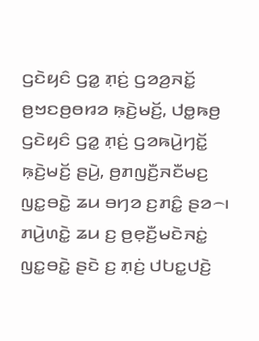ꤞꤢꤧꤟꤢꤨ ꤞꤤ꤭ ꤊ꤫ꤢꤦ꤬ ꤞꤤꤤ꤬ꤏꤢꤩ꤭ ꤥ꤬ꤠꤢꤥ꤬ꤥꤙꤤ ꤒ꤫ꤢꤧ꤬ꤗꤢꤩ꤬, ꤓꤥ꤭ꤒꤥ꤬ ꤞꤢꤧꤟꤢꤨ ꤞꤤ꤭ ꤊ꤫ꤢꤦ꤬ ꤞꤤꤒꤣꤧ꤬ꤚꤢꤩ꤭ ꤒ꤫ꤢꤧ꤬ꤗꤢꤩ꤬ ꤔꤣꤧ꤬, ꤥ꤬ꤊꤜꤢꤪ꤬ꤏꤢꤪꤗꤢ꤬ ꤜꤢ꤭ꤋꤢꤧ꤭ ꤘꤣ ꤋꤚꤤ ꤢ꤬ꤊꤢꤨ꤭ ꤔꤤ꤮꤯
ꤊꤣꤧ꤬ꤛꤢꤧ꤭ ꤘꤣ ꤢ꤬ ꤥ꤬ꤕ꤫ꤢꤪ꤬ꤗꤢꤧꤏꤢꤦ꤭ ꤜꤢ꤭ꤋꤢꤧ꤭ ꤔꤢꤧ ꤢ꤬ ꤊ꤫ꤢꤦ꤬ ꤓꤝꤢ꤭ꤓꤢꤧ꤬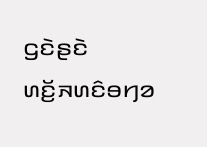ꤞꤢꤧꤔꤢꤧ ꤛꤢꤩ꤬ꤏꤛꤢꤨꤋꤚꤤ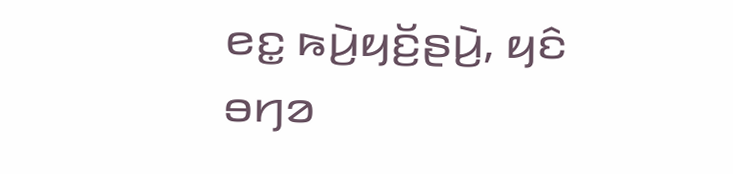ꤕꤢ꤭ ꤒꤣꤧ꤬ꤟꤢꤩ꤬ꤔꤣꤧ꤬, ꤟꤢꤨ ꤋꤚꤤ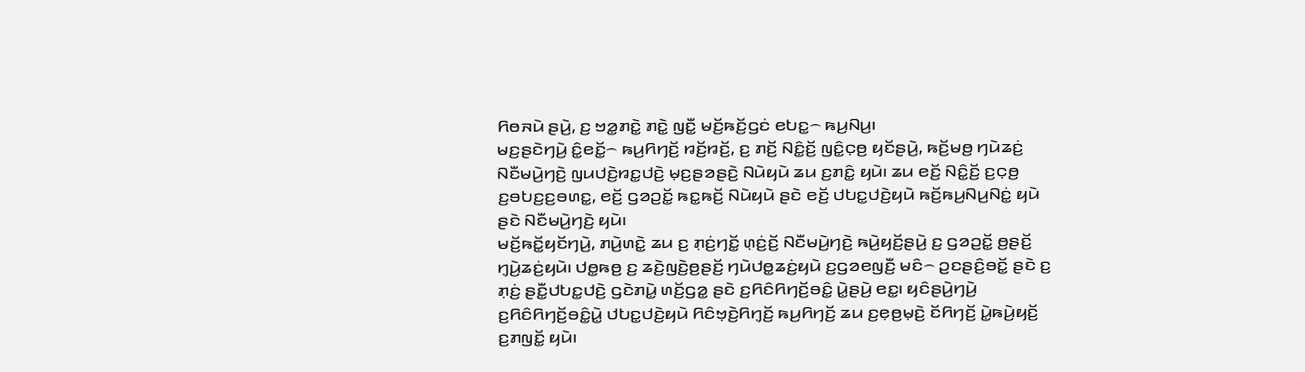ꤖꤥꤏꤣꤧ ꤔꤣꤧ꤬, ꤢ꤬ ꤠꤤ꤭ꤊꤢꤧ꤭ ꤊꤢꤧ꤭ ꤜꤢꤪ꤭ ꤗꤢꤩ꤬ꤒꤢꤩ꤬ꤞꤢꤦ ꤕꤝꤢ꤭꤮ ꤒꤣ꤬ꤡꤣ꤬꤯
ꤗꤢ꤬ꤔꤢꤧꤚꤣꤧ꤬ ꤢꤨ꤭ꤕꤢꤩ꤭꤮ ꤒꤣ꤬ꤖꤚꤢꤩ꤬ ꤙꤢꤩ꤬ꤙꤢꤩ꤬, ꤢ꤬ ꤊꤢꤩ꤬ ꤡꤢꤨ꤭ꤢꤩ꤬ ꤜꤢꤨ꤭ꤍ꤫ꤥ꤬ ꤟꤢꤩꤔꤣꤧ꤬, ꤒꤢꤩ꤬ꤗꤥ꤬ ꤚꤣꤧꤘꤢꤦ꤬ ꤡꤢꤪꤗꤣꤧ꤬ꤚꤢꤧ꤬ ꤜꤣꤓꤢꤧ꤬ꤙꤢ꤭ꤓꤢꤧ꤬ ꤗ꤫ꤢ꤬ꤔꤤꤔꤢꤧ꤬ ꤡꤣꤧꤟꤣꤧ ꤘꤣ ꤢ꤬ꤊꤢꤨ꤭ ꤟꤣꤧ꤯ ꤘꤣ ꤕꤢꤩ꤬ ꤡꤢꤨ꤭ꤢꤩ꤬ ꤢ꤬ꤍ꤫ꤥ꤬ ꤢ꤬ꤋꤝꤢ꤬ꤢ꤬ꤋꤛꤢ꤭, ꤕꤢꤩ꤬ ꤞꤤꤑꤢꤩ꤭ ꤒꤢ꤭ꤒꤢꤩ꤬ ꤡꤣꤧꤟꤣꤧ ꤔꤢꤧ ꤕꤢꤩ꤬ ꤓꤝꤢ꤭ꤓꤢꤧ꤬ꤟꤣꤧ ꤒꤢꤩ꤬ꤒꤣ꤬ꤡꤣ꤬ꤡꤢꤦ꤭ ꤟꤣꤧ ꤔꤢꤧ ꤡꤢꤪꤗꤣꤧ꤬ꤚꤢꤧ꤬ ꤟꤣꤧ꤯
ꤗꤢꤩ꤬ꤒꤢꤩ꤭ꤟꤢꤩꤚꤣꤧ꤬, ꤊꤣꤧ꤬ꤛꤢꤧ꤭ ꤘꤣ ꤢ꤬ ꤊ꤫ꤢꤦ꤬ꤚꤢꤩ꤭ ꤛ꤫ꤢꤦ꤬ꤢꤩ꤬ ꤡꤢꤪꤗꤣꤧ꤬ꤚꤢꤧ꤬ ꤒꤣꤧ꤬ꤟꤢꤩ꤬ꤔꤣꤧ꤬ ꤢ꤬ ꤞꤤꤑꤢꤩ꤭ ꤥ꤬ꤔꤢꤩ꤬ ꤚ꤫ꤣꤧ꤬ꤘꤢꤦ꤬ꤟꤣꤧ꤯ ꤓꤥ꤭ꤒꤥ꤬ ꤢ꤬ ꤘꤢꤧ꤬ꤜꤢꤧ꤬ꤥ꤬ꤔꤢꤩ꤬ ꤚꤣꤧꤓꤥ꤭ꤘꤢꤦ꤬ꤟꤣꤧ ꤢ꤬ꤞꤤꤕꤜꤢꤪ꤬ ꤗꤢꤨ꤮ ꤑꤢꤔꤢꤨ꤬ꤋꤢꤩ꤭ ꤔꤢꤧ ꤢ꤬ ꤊ꤫ꤢꤦ꤬ ꤔꤢꤪ꤭ꤓꤝꤢ꤭ꤓꤢꤧ꤬ ꤞꤢꤧꤊꤣꤧ꤭ ꤛꤢꤩ꤬ꤞꤤ꤭ ꤔꤢꤧ ꤢ꤬ꤖꤢꤨꤖꤚꤢꤩ꤬ꤋꤢꤨ꤭ ꤣꤧ꤭ꤔꤣꤧ꤬ ꤕꤢ꤭꤯ ꤟꤢꤨꤔꤣꤧ꤬ꤚꤣꤧ꤬ ꤢ꤬ꤖꤢꤨꤖꤚꤢꤩ꤬ꤋꤢꤨ꤭ꤣꤧ꤭ ꤓꤝꤢ꤭ꤓꤢꤧ꤬ꤟꤣꤧ ꤖꤢꤨꤠ꤫ꤢꤧ꤬ꤖꤚ꤫ꤢꤩ꤬ ꤒꤣ꤬ꤖꤚꤢꤩ꤬ ꤘꤣ ꤢ꤬ꤕ꤫ꤥ꤬ꤗ꤫ꤢꤧ꤬ ꤢꤩꤖꤚꤢꤩ꤬ ꤣꤧ꤭ꤒꤣꤧ꤬ꤟꤢꤩ꤬ ꤢ꤬ꤊꤜꤢꤩ꤭ ꤟꤣꤧ꤯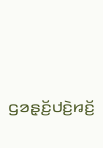ꤞꤤꤔ꤫ꤢꤩ꤬ꤓꤢꤧ꤬ꤙꤢꤩ꤬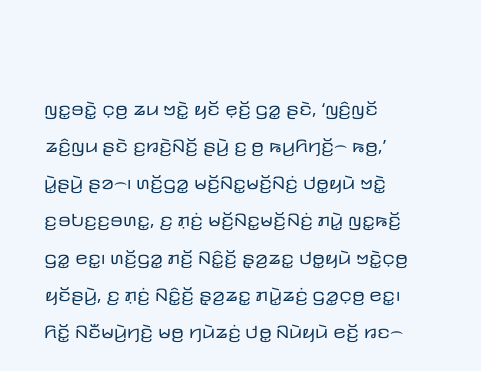ꤜꤢ꤭ꤋꤢꤧ꤭ ꤍ꤫ꤥ꤬ ꤘꤣ ꤠꤢꤧ꤭ ꤟꤢꤩ ꤕ꤫ꤢꤩ꤬ ꤞꤤ꤭ ꤔꤢꤧ, ‘ꤜꤢꤨ꤬ꤜꤢꤩ ꤘꤢꤨ꤬ꤜꤣ ꤔꤢꤧ ꤢ꤬ꤙꤢꤧ꤬ꤡꤢꤩ꤬ ꤔꤣꤧ꤬ ꤢ꤬ ꤥ꤬ ꤒꤣ꤬ꤖꤚꤢꤩ꤬꤮ ꤒꤥ꤬,’ ꤣꤧ꤭ꤔꤣꤧ꤬ ꤔꤤ꤮꤯ ꤛꤢꤩ꤬ꤞꤤ꤭ ꤗꤢꤩ꤬ꤡꤢ꤭ꤗꤢꤩ꤬ꤡꤢꤦ꤬ ꤓꤥ꤭ꤟꤣꤧ ꤠꤢꤧ꤭ ꤢ꤬ꤋꤝꤢ꤬ꤢ꤬ꤋꤛꤢ꤭, ꤢ꤬ ꤊ꤫ꤢꤦ꤬ ꤗꤢꤩ꤬ꤡꤢ꤭ꤗꤢꤩ꤬ꤡꤢꤦ꤬ ꤊꤣꤧ꤭ ꤜꤢ꤭ꤒꤢꤩ꤬ ꤞꤤ꤭ ꤕꤢ꤭꤯ ꤛꤢꤩ꤬ꤞꤤ꤭ ꤊꤢꤩ꤬ ꤡꤢꤨ꤭ꤢꤩ꤬ ꤔ꤫ꤤ꤬ꤘꤢ꤭ ꤓꤥ꤭ꤟꤣꤧ ꤠꤢꤧ꤭ꤍ꤫ꤥ꤬ ꤟꤢꤩꤔꤣꤧ꤬, ꤢ꤬ ꤊ꤫ꤢꤦ꤬ ꤡꤢꤨ꤭ꤢꤩ꤬ ꤔ꤫ꤤ꤬ꤘꤢ꤭ ꤊꤣꤧ꤭ꤘꤢꤦ꤬ ꤞꤤ꤭ꤍ꤫ꤥ꤬ ꤕꤢ꤭꤯
ꤖꤢꤩ꤭ ꤡꤢꤪꤗꤣꤧ꤬ꤚꤢꤧ꤬ ꤗꤥ꤬ ꤚꤣꤧꤘꤢꤦ꤬ ꤓꤥ꤭ ꤡꤣꤧꤟꤣꤧ ꤕꤢꤩ꤬ ꤙꤢ꤮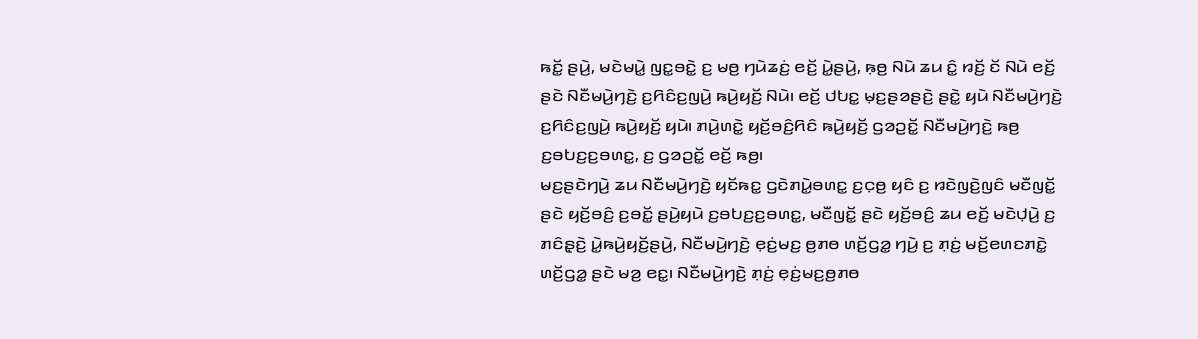ꤒꤢꤩ꤭ ꤔꤣꤧ꤬, ꤗꤢꤧꤗꤣꤧ꤭ ꤜꤢ꤭ꤋꤢꤧ꤭ ꤢ꤬ ꤗꤥ꤬ ꤚꤣꤧꤘꤢꤦ꤬ ꤕꤢꤩ꤬ ꤣꤧ꤭ꤔꤣꤧ꤬, ꤒ꤫ꤥ꤬ ꤡꤣꤧ ꤘꤣ ꤢꤨ꤭ ꤙꤢꤩ꤬ ꤢꤩ ꤡꤣꤧ ꤕꤢꤩ꤬ ꤔꤢꤧ ꤡꤢꤪꤗꤣꤧ꤬ꤚꤢꤧ꤬ ꤢ꤬ꤖꤢꤨꤢ꤬ꤜꤣꤧ꤬ ꤒꤣꤧ꤬ꤟꤢꤩ꤬ ꤡꤣꤧ꤯ ꤕꤢꤩ꤬ ꤓꤝꤢ꤭ ꤗ꤫ꤢ꤬ꤔꤤꤔꤢꤧ꤬ ꤔꤢꤧ꤭ ꤟꤣꤧ ꤡꤢꤪꤗꤣꤧ꤬ꤚꤢꤧ꤬ ꤢ꤬ꤖꤢꤨꤢ꤬ꤜꤣꤧ꤬ ꤒꤣꤧ꤬ꤟꤢꤩ꤬ ꤟꤣꤧ꤯ ꤊꤣꤧ꤬ꤛꤢꤧ꤭ ꤟꤢꤩ꤬ꤋꤢꤨ꤬ꤖꤢꤨ ꤒꤣꤧ꤬ꤟꤢꤩ꤬ ꤞꤤꤑꤢꤩ꤭ ꤡꤢꤪꤗꤣꤧ꤬ꤚꤢꤧ꤬ ꤒꤥ꤬ ꤢ꤬ꤋꤝꤢ꤬ꤢ꤬ꤋꤛꤢ꤭, ꤢ꤬ ꤞꤤꤑꤢꤩ꤭ ꤕꤢꤩ꤬ ꤒꤥ꤬꤯
ꤗꤢ꤬ꤔꤢꤧꤚꤣꤧ꤬ ꤘꤣ ꤡꤢꤪꤗꤣꤧ꤬ꤚꤢꤧ꤬ ꤟꤢꤩꤒꤢ꤭ ꤞꤢꤧꤊꤣꤧ꤭ꤋꤛꤢ꤭ ꤢ꤬ꤍ꤫ꤥ꤬ ꤟꤢꤨ ꤢ꤬ ꤙꤢꤧꤜꤢꤧ꤬ꤜꤢꤨ ꤗꤢꤪꤜꤢꤩ꤭ ꤔꤢꤧ ꤟꤢꤩ꤬ꤋꤢꤨ꤬ ꤢ꤬ꤋꤢꤩ꤭ ꤔꤣꤧ꤬ꤟꤣꤧ ꤢ꤬ꤋꤝꤢ꤬ꤢ꤬ꤋꤛꤢ꤭, ꤗꤢꤪꤜꤢꤩ꤭ ꤔꤢꤧ ꤟꤢꤩ꤬ꤋꤢꤨ꤬ ꤘꤣ ꤕꤢꤩ꤬ ꤗꤢꤧꤓ꤫ꤣꤧ꤬ ꤢ꤬ ꤊꤢꤨꤔ꤫ꤢꤧ꤬ ꤣꤧ꤭ꤒꤣꤧ꤬ꤟꤢꤩ꤬ꤔꤣꤧ꤬, ꤡꤢꤪꤗꤣꤧ꤬ꤚꤢꤧ꤬ ꤕ꤫ꤢꤦ꤬ꤗꤢ꤬ ꤥ꤬ꤊꤥ ꤛꤢꤩ꤬ꤞꤤ꤭ ꤚꤣꤧ꤬ ꤢ꤬ ꤊ꤫ꤢꤦ꤬ ꤗꤢꤩ꤬ꤕꤛꤢꤊꤢꤧ꤭ ꤛꤢꤩ꤬ꤞꤤ꤭ ꤔꤢꤧ ꤗꤤ꤬ ꤕꤢ꤭꤯ ꤡꤢꤪꤗꤣꤧ꤬ꤚꤢꤧ꤬ ꤊ꤫ꤢꤦ꤬ ꤕ꤫ꤢꤦ꤬ꤗꤢ꤬ꤥ꤬ꤊꤥ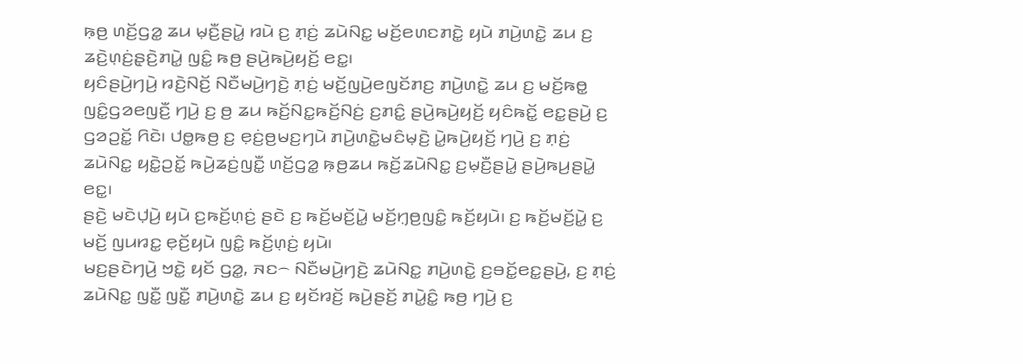ꤒ꤫ꤥ꤬ ꤛꤢꤩ꤬ꤞꤤ꤭ ꤘꤣ ꤗ꤫ꤢꤪ꤬ꤔꤣꤧ꤭ ꤙꤣꤧ ꤢ꤬ ꤊ꤫ꤢꤦ꤬ ꤘꤣꤧꤡꤢ꤭ ꤗꤢꤩ꤬ꤕꤛꤢꤊꤢꤧ꤭ ꤟꤣꤧ ꤊꤣꤧ꤬ꤛꤢꤧ꤭ ꤘꤣ ꤢ꤬ ꤘꤢꤧ꤬ꤛ꤫ꤢꤦ꤬ꤔ꤫ꤢꤧ꤬ꤊꤣꤧ꤭ ꤜꤢꤨ꤭ ꤒꤥ꤬ ꤔꤣꤧ꤬ꤒꤣꤧ꤬ꤟꤢꤩ꤬ ꤕꤢ꤭꤯
ꤟꤢꤨꤔꤣꤧ꤬ꤚꤣꤧ꤬ ꤙꤢꤧ꤬ꤡꤢꤩ꤬ ꤡꤢꤪꤗꤣꤧ꤬ꤚꤢꤧ꤬ ꤊ꤫ꤢꤦ꤬ ꤗꤢꤩ꤬ꤜꤣꤧ꤬ꤕꤜꤢꤩꤊꤢ꤬ ꤊꤣꤧ꤬ꤛꤢꤧ꤭ ꤘꤣ ꤢ꤬ ꤗꤢꤩ꤬ꤒꤥ꤭ ꤜꤢꤨ꤭ꤞꤤꤕꤜꤢꤪ꤬ ꤚꤣꤧ꤬ ꤢ꤬ ꤥ꤬ ꤘꤣ ꤒꤢꤩ꤬ꤡꤢ꤭ꤒꤢꤩ꤬ꤡꤢꤦ꤬ ꤢ꤬ꤊꤢꤨ꤭ ꤔꤣꤧ꤬ꤒꤣꤧ꤬ꤟꤢꤩ꤬ ꤟꤢꤨꤒꤢꤩ꤭ ꤕꤢ꤭ꤔꤣꤧ꤬ ꤢ꤬ ꤞꤤꤑꤢꤩ꤭ ꤖꤢꤧ꤯ ꤓꤥ꤭ꤒꤥ꤬ ꤢ꤬ ꤕ꤫ꤢꤦ꤬ꤥ꤬ꤗꤢ꤬ꤚꤣꤧ ꤊꤣꤧ꤬ꤛꤢꤧ꤭ꤗꤢꤨꤗ꤫ꤢꤧ꤬ ꤣꤧ꤭ꤒꤣꤧ꤬ꤟꤢꤩ꤬ ꤚꤣꤧ꤬ ꤢ꤬ ꤊ꤫ꤢꤦ꤬ ꤘꤣꤧꤡꤢ꤭ ꤟꤢꤧ꤭ꤑꤢꤩ꤭ ꤒꤣꤧ꤬ꤘꤢꤦ꤬ꤜꤢꤪ꤭ ꤛꤢꤩ꤬ꤞꤤ꤭ ꤒ꤫ꤥ꤬ꤘꤣ ꤒꤢꤩ꤬ꤘꤣꤧꤡꤢ꤭ ꤢ꤬ꤗ꤫ꤢꤪ꤬ꤔꤣꤧ꤭ ꤔꤣꤧ꤬ꤒꤣ꤬ꤔꤣꤧ꤭ ꤕꤢ꤭꤯
ꤔꤢꤧ꤬ ꤗꤢꤧꤓ꤫ꤣꤧ꤬ ꤟꤣꤧ ꤢ꤬ꤒꤢꤩ꤬ꤛ꤫ꤢꤦ꤬ ꤔꤢꤧ ꤢ꤬ ꤒꤢꤩ꤬ꤗꤢꤩ꤬ꤣꤧ꤭ ꤗꤢꤩ꤬ꤚ꤫ꤥ꤬ꤜꤢꤨ꤭ ꤒꤢꤩ꤬ꤟꤣꤧ꤯ ꤢ꤬ ꤒꤢꤩ꤬ꤗꤢꤩ꤬ꤣꤧ꤭ ꤢ꤬ ꤗꤢꤩ꤬ ꤜꤣꤙꤢ꤭ ꤕ꤫ꤢꤩ꤬ꤟꤣꤧ ꤜꤢꤨ꤭ ꤒꤢꤩ꤬ꤛ꤫ꤢꤦ꤬ ꤟꤣꤧ꤯
ꤗꤢ꤬ꤔꤢꤧꤚꤣꤧ꤬ ꤠꤢꤧ꤭ ꤟꤢꤩ ꤞꤤ꤭, ꤏꤢ꤮ ꤡꤢꤪꤗꤣꤧ꤬ꤚꤢꤧ꤬ ꤘꤣꤧꤡꤢ꤭ ꤊꤣꤧ꤬ꤛꤢꤧ꤭ ꤢ꤬ꤋꤢꤩ꤭ꤕꤢ꤭ꤔꤣꤧ꤬, ꤢ꤬ ꤊ꤫ꤢꤦ꤬ ꤘꤣꤧꤡꤢ꤭ ꤜꤢꤪ꤭ ꤜꤢꤪ꤭ ꤊꤣꤧ꤬ꤛꤢꤧ꤭ ꤘꤣ ꤢ꤬ ꤟꤢꤩꤙꤢꤩ꤬ ꤒꤣꤧ꤬ꤔꤢꤩ꤬ ꤊꤣꤧ꤭ꤢꤨ꤭ ꤒꤥ꤬ ꤚꤣꤧ꤬ ꤢ꤬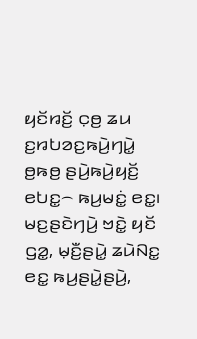ꤟꤢꤩꤙꤢꤩ꤬ ꤍ꤫ꤥ꤬ ꤘꤣ ꤢ꤬ꤙꤝꤤꤢ꤬ꤒꤣꤧ꤬ꤚꤣꤧ꤭ ꤥ꤬ꤒꤥ꤬ ꤔꤣꤧ꤬ꤒꤣꤧ꤬ꤟꤢꤩ꤬ ꤕꤝꤢ꤭꤮ ꤒꤣ꤬ꤗꤢꤦ꤭ ꤕꤢ꤭꤯
ꤗꤢ꤬ꤔꤢꤧꤚꤣꤧ꤬ ꤠꤢꤧ꤭ ꤟꤢꤩ ꤞꤤ꤭, ꤗ꤫ꤢꤪ꤬ꤔꤣꤧ꤭ ꤘꤣꤧꤡꤢ꤭ ꤕꤢ꤭ ꤒꤣ꤬ꤔꤣꤧ꤭ꤔꤣꤧ꤬,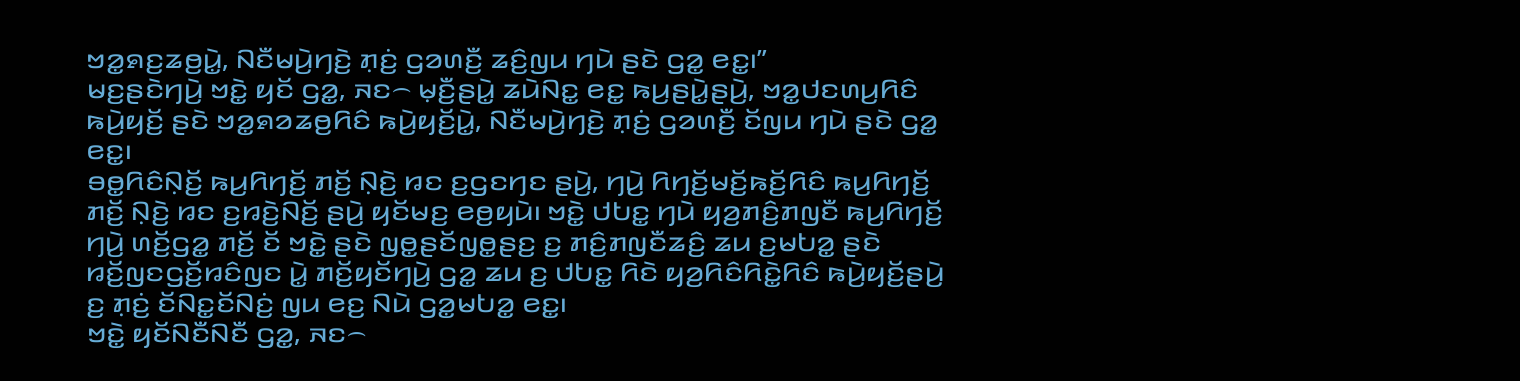ꤠꤤ꤭ꤎꤢ꤬ꤘꤥ꤬ꤣꤧ꤭, ꤡꤢꤪꤗꤣꤧ꤬ꤚꤢꤧ꤬ ꤊ꤫ꤢꤦ꤬ ꤞꤤꤛꤢꤪ꤬ ꤘꤢꤨ꤬ꤜꤣ ꤚꤣꤧ ꤔꤢꤧ ꤞꤤ꤭ ꤕꤢ꤭꤯”
ꤗꤢ꤬ꤔꤢꤧꤚꤣꤧ꤬ ꤠꤢꤧ꤭ ꤟꤢꤩ ꤞꤤ꤭, ꤏꤢ꤮ ꤗ꤫ꤢꤪ꤬ꤔꤣꤧ꤭ ꤘꤣꤧꤡꤢ꤭ ꤕꤢ꤭ ꤒꤣ꤬ꤔꤣꤧ꤭ꤔꤣꤧ꤬, ꤠꤤ꤭ꤓꤢꤛꤣ꤬ꤖꤢꤨ ꤒꤣꤧ꤬ꤟꤢꤩ꤬ ꤔꤢꤧ ꤠꤤ꤭ꤎꤤꤘꤥ꤬ꤖꤢꤨ ꤒꤣꤧ꤬ꤟꤢꤩ꤬ꤣꤧ꤭, ꤡꤢꤪꤗꤣꤧ꤬ꤚꤢꤧ꤬ ꤊ꤫ꤢꤦ꤬ ꤞꤤꤛꤢꤪ꤬ ꤢꤩꤜꤣ ꤚꤣꤧ ꤔꤢꤧ ꤞꤤ꤭ ꤕꤢ꤭꤯
ꤋꤥ꤭ꤖꤢꤨꤡ꤫ꤢꤩ꤬ ꤒꤣ꤬ꤖꤚꤢꤩ꤬ ꤊꤢꤩ꤬ ꤡ꤫ꤢꤧ꤬ ꤙꤢ ꤢ꤬ꤞꤢꤚꤢ ꤔꤣꤧ꤬, ꤚꤣꤧ꤬ ꤖꤚꤢꤩ꤬ꤗꤢꤩ꤬ꤒꤢꤩ꤬ꤖꤢꤨ ꤒꤣ꤬ꤖꤚꤢꤩ꤬ ꤊꤢꤩ꤬ ꤡ꤫ꤢꤧ꤬ ꤙꤢ ꤢ꤬ꤙꤢꤧ꤬ꤡꤢꤩ꤬ ꤔꤣꤧ꤬ ꤟꤢꤩꤗꤢ꤬ ꤕꤥ꤬ꤟꤣꤧ꤯ ꤠꤢꤧ꤭ ꤓꤝꤢ꤭ ꤚꤣꤧ ꤟꤤ꤬ꤊꤢꤨ꤬ꤊꤜꤢꤪ ꤒꤣ꤬ꤖꤚꤢꤩ꤬ ꤚꤣꤧ꤬ ꤛꤢꤩ꤬ꤞꤤ꤭ ꤊꤢꤩ꤬ ꤢꤩ ꤠꤢꤧ꤭ ꤔꤢꤧ ꤜꤥ꤭ꤔꤢꤩꤜꤥ꤭ꤔꤢ꤬ ꤢ꤬ ꤊꤢꤨ꤬ꤊꤜꤢꤪꤘꤢꤨ꤬ ꤘꤣ ꤢ꤬ꤗꤝꤤ꤭ ꤔꤢꤧ ꤙꤢꤩ꤬ꤜꤢꤞꤢꤩ꤬ꤙꤢꤨꤜꤢ ꤣꤧ꤭ ꤊꤢꤩ꤬ꤟꤢꤩꤚꤣꤧ꤬ ꤞꤤ꤭ ꤘꤣ ꤢ꤬ ꤓꤝꤢ꤭ ꤖꤢꤧ ꤟꤤ꤬ꤖꤢꤨꤖꤢꤧ꤭ꤖꤢꤨ ꤒꤣꤧ꤬ꤟꤢꤩ꤬ꤔꤣꤧ꤬ ꤢ꤬ ꤊ꤫ꤢꤦ꤬ ꤢꤩꤡꤢ꤭ꤢꤩꤡꤢꤦ꤬ ꤜꤣ ꤕꤢ꤬ ꤡꤣꤧ ꤞꤤ꤭ꤗꤝꤤ꤭ ꤕꤢ꤭꤯
ꤠꤢꤧ꤭ ꤟꤢꤩꤡꤢꤪꤡꤢꤪ ꤞꤤ꤭, ꤏꤢ꤮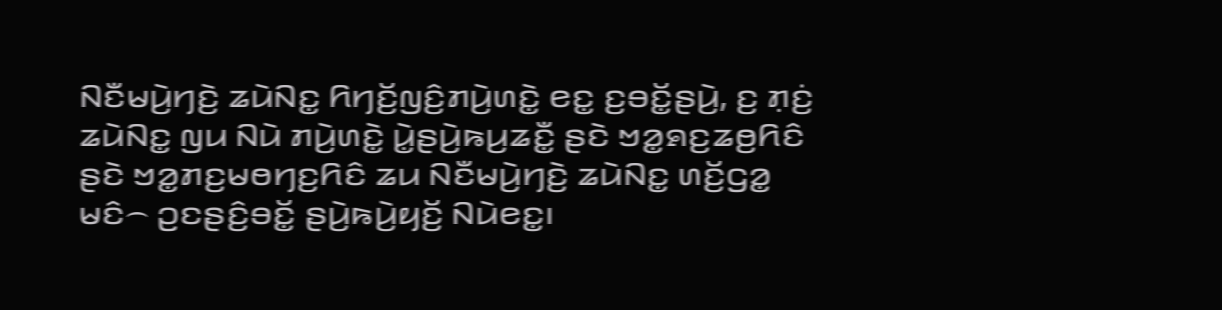ꤡꤢꤪꤗꤣꤧ꤬ꤚꤢꤧ꤬ ꤘꤣꤧꤡꤢ꤭ ꤖꤚꤢꤩ꤬ꤜꤢꤨ꤬ꤊꤣꤧ꤬ꤛꤢꤧ꤭ ꤕꤢ꤭ ꤢ꤬ꤋꤢꤩ꤭ꤔꤣꤧ꤬, ꤢ꤬ ꤊ꤫ꤢꤦ꤬ ꤘꤣꤧꤡꤢ꤭ ꤜꤣ ꤡꤣꤧ ꤊꤣꤧ꤬ꤛꤢꤧ꤭ ꤣꤧ꤭ꤔꤣꤧ꤬ꤒꤣ꤬ꤘꤢꤪ꤭ ꤔꤢꤧ ꤠꤤ꤭ꤎꤢ꤬ꤘꤥ꤬ꤖꤢꤨ ꤔꤢꤧ ꤠꤤ꤭ꤊꤢ꤬ꤗꤥꤚꤢ꤬ꤖꤢꤨ ꤘꤣ ꤡꤢꤪꤗꤣꤧ꤬ꤚꤢꤧ꤬ ꤘꤣꤧꤡꤢ꤭ ꤛꤢꤩ꤬ꤞꤤ꤭ ꤗꤢꤨ꤮ ꤑꤢꤔꤢꤨ꤬ꤋꤢꤩ꤭ ꤔꤣꤧ꤬ꤒꤣꤧ꤬ꤟꤢꤩ꤬ ꤡꤣꤧꤕꤢ꤭꤯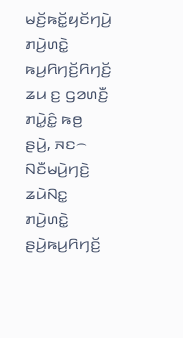ꤗꤢꤩ꤬ꤒꤢꤩ꤭ꤟꤢꤩꤚꤣꤧ꤬ ꤊꤣꤧ꤬ꤛꤢꤧ꤭ ꤒꤣ꤬ꤖꤚꤢꤩ꤬ꤖꤚꤢꤩ꤬ ꤘꤣ ꤢ꤬ ꤞꤤꤛꤢꤪ꤬ ꤊꤣꤧ꤭ꤢꤨ꤭ ꤒꤥ꤬ ꤔꤣꤧ꤬, ꤏꤢ꤮ ꤡꤢꤪꤗꤣꤧ꤬ꤚꤢꤧ꤬ ꤘꤣꤧꤡꤢ꤭ ꤊꤣꤧ꤬ꤛꤢꤧ꤭ ꤔꤣꤧ꤬ꤒꤣ꤬ꤖꤚꤢꤩ꤬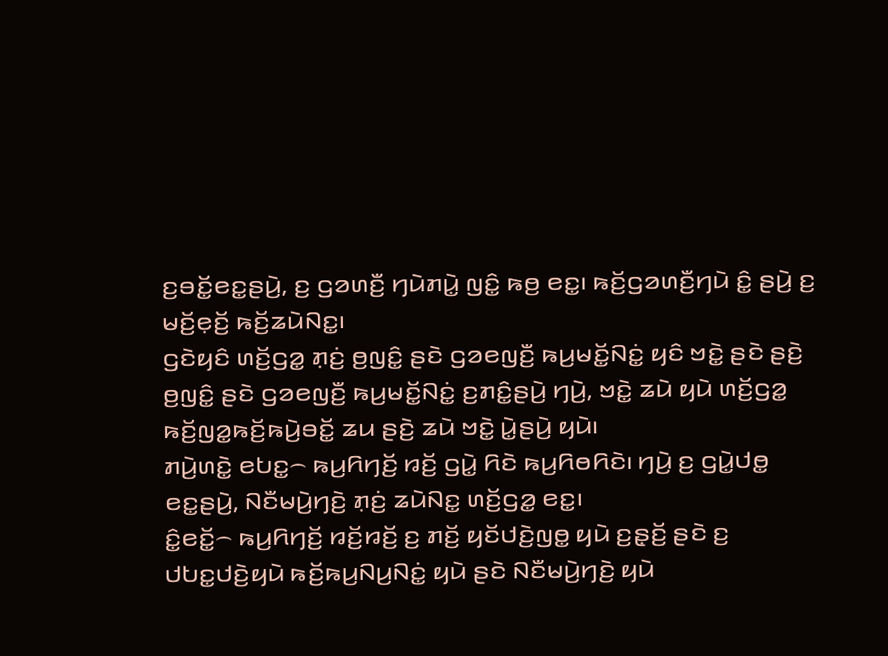ꤢ꤬ꤋꤢꤩ꤭ꤕꤢ꤭ꤔꤣꤧ꤬, ꤢ꤬ ꤞꤤꤛꤢꤪ꤬ ꤚꤣꤧꤊꤣꤧ꤭ ꤜꤢꤨ꤭ ꤒꤥ꤬ ꤕꤢ꤭꤯ ꤒꤢꤩ꤬ꤞꤤꤛꤢꤪ꤬ꤚꤣꤧ ꤢꤨ꤭ ꤔꤣꤧ꤬ ꤢ꤬ ꤗꤢꤩ꤬ꤕ꤫ꤢꤩ꤬ ꤒꤢꤩ꤬ꤘꤣꤧꤡꤢ꤭꤯
ꤞꤢꤧꤟꤢꤨ ꤛꤢꤩ꤬ꤞꤤ꤭ ꤊ꤫ꤢꤦ꤬ ꤥ꤬ꤜꤢꤨ꤭ ꤔꤢꤧ ꤞꤤꤕꤜꤢꤪ꤬ ꤒꤣ꤬ꤗꤢꤩ꤭ꤡꤢꤦ꤭ ꤟꤢꤨ ꤠꤢꤧ꤭ ꤔꤢꤧ ꤔꤢꤧ꤬ ꤥ꤬ꤜꤢꤨ꤭ ꤔꤢꤧ ꤞꤤꤕꤜꤢꤪ꤬ ꤒꤣ꤬ꤗꤢꤩ꤭ꤡꤢꤦ꤭ ꤢ꤬ꤊꤢꤨ꤭ꤔꤣꤧ꤬ ꤚꤣꤧ꤬, ꤠꤢꤧ꤭ ꤘꤣꤧ ꤟꤣꤧ ꤛꤢꤩ꤬ꤞꤤ꤭ ꤒꤢꤩ꤬ꤜꤤ꤭ꤒꤢꤩ꤬ꤒꤣꤧ꤬ꤋꤢꤩ꤭ ꤘꤣ ꤔꤢꤧ꤬ ꤘꤣꤧ ꤠꤢꤧ꤭ ꤣꤧ꤭ꤔꤣꤧ꤬ ꤟꤣꤧ꤯
ꤊꤣꤧ꤬ꤛꤢꤧ꤭ ꤕꤝꤢ꤭꤮ ꤒꤣ꤬ꤖꤚꤢꤩ꤬ ꤙꤢꤩ꤬ ꤞꤣꤧ꤭ ꤖꤢꤧ ꤒꤣ꤬ꤖꤥꤖꤢꤧ꤯ ꤚꤣꤧ꤬ ꤢ꤬ ꤞꤣꤧ꤭ꤓꤥ꤭ ꤕꤢ꤭ꤔꤣꤧ꤬, ꤡꤢꤪꤗꤣꤧ꤬ꤚꤢꤧ꤬ ꤊ꤫ꤢꤦ꤬ ꤘꤣꤧꤡꤢ꤭ ꤛꤢꤩ꤬ꤞꤤ꤭ ꤕꤢ꤭꤯
ꤢꤨ꤭ꤕꤢꤩ꤭꤮ ꤒꤣ꤬ꤖꤚꤢꤩ꤬ ꤙꤢꤩ꤬ꤙꤢꤩ꤬ ꤢ꤬ ꤊꤢꤩ꤬ ꤟꤢꤩꤓꤢꤧ꤬ꤜꤥ꤭ ꤟꤣꤧ ꤢ꤬ꤔ꤫ꤢꤩ꤬ ꤔꤢꤧ ꤢ꤬ ꤓꤝꤢ꤭ꤓꤢꤧ꤬ꤟꤣꤧ ꤒꤢꤩ꤬ꤒꤣ꤬ꤡꤣ꤬ꤡꤢꤦ꤭ ꤟꤣꤧ ꤔꤢꤧ ꤡꤢꤪꤗꤣꤧ꤬ꤚꤢꤧ꤬ ꤟꤣꤧ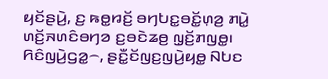ꤟꤢꤩꤔꤣꤧ꤬, ꤢ꤬ ꤒꤥ꤭ꤙꤢꤩ꤬ ꤋꤚꤝꤢ꤭ꤋꤢꤩ꤭ꤛ꤫ꤤ꤬ ꤊꤣꤧ꤭ ꤛꤢꤩ꤬ꤏꤛꤢꤨꤋꤚꤤ ꤢ꤬ꤋꤢꤧꤘꤥ꤬ ꤜ꤫ꤢꤩ꤬ꤊꤜꤥ꤭꤯
ꤖꤢꤨꤜꤣꤧ꤬ꤞꤤ꤭꤮, ꤔꤢꤪ꤭ꤢꤩꤜꤢ꤬ꤜꤣꤧ꤬ꤟꤥ꤭ ꤡꤝꤢ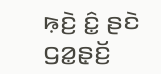ꤒ꤫ꤢꤧ꤬ ꤢꤨ꤭ ꤔꤢꤧ ꤞꤤ꤭ꤔ꤫ꤢꤩ꤬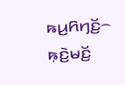ꤒꤣ꤬ꤖꤚꤢꤩ꤬꤮ ꤒ꤫ꤢꤧ꤬ꤗꤢꤩ꤬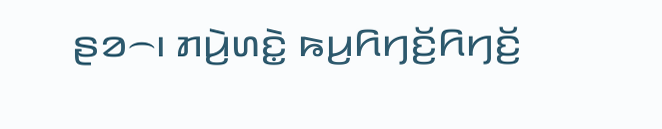ꤔꤤ꤮꤯ ꤊꤣꤧ꤬ꤛꤢꤧ꤭ ꤒꤣ꤬ꤖꤚꤢꤩ꤬ꤖꤚꤢꤩ꤬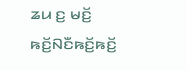ꤘꤣ ꤢ꤬ ꤗꤢꤩ꤬ ꤒꤢꤩ꤬ꤡꤢꤪꤒꤢꤩ꤬ꤒꤢꤩ꤬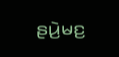ꤔꤣꤧ꤬ꤗꤢ꤬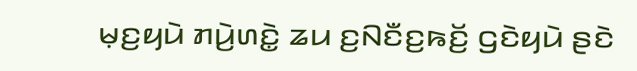ꤗ꤫ꤢ꤬ꤟꤣꤧ ꤊꤣꤧ꤬ꤛꤢꤧ꤭ ꤘꤣ ꤢ꤬ꤡꤢꤪꤢ꤬ꤒꤢꤩ꤬ ꤞꤢꤧꤟꤣꤧ ꤔꤢꤧ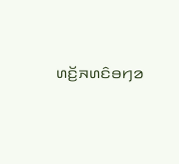ꤛꤢꤩ꤬ꤏꤛꤢꤨꤋꤚꤤ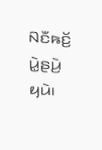ꤡꤢꤪꤒꤢꤩ꤬ ꤣꤧ꤭ꤔꤣꤧ꤬ ꤟꤣꤧ꤯